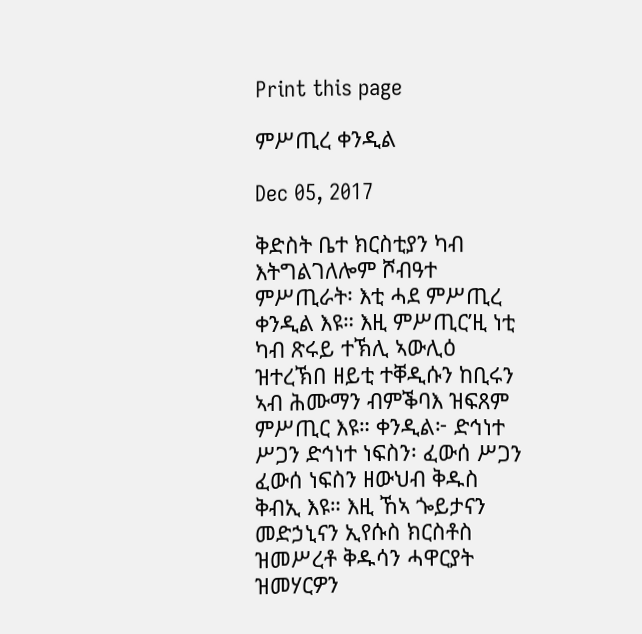Print this page

ምሥጢረ ቀንዲል

Dec 05, 2017

ቅድስት ቤተ ክርስቲያን ካብ እትግልገለሎም ሾብዓተ ምሥጢራት፡ እቲ ሓደ ምሥጢረ ቀንዲል እዩ። እዚ ምሥጢር’ዚ ነቲ ካብ ጽሩይ ተኽሊ ኣውሊዕ ዝተረኽበ ዘይቲ ተቐዲሱን ከቢሩን ኣብ ሕሙማን ብምቕባእ ዝፍጸም ምሥጢር እዩ። ቀንዲል፦ ድኅነተ ሥጋን ድኅነተ ነፍስን፡ ፈውሰ ሥጋን ፈውሰ ነፍስን ዘውህብ ቅዱስ ቅብኢ እዩ። እዚ ኸኣ ጐይታናን መድኃኒናን ኢየሱስ ክርስቶስ ዝመሥረቶ ቅዱሳን ሓዋርያት ዝመሃርዎን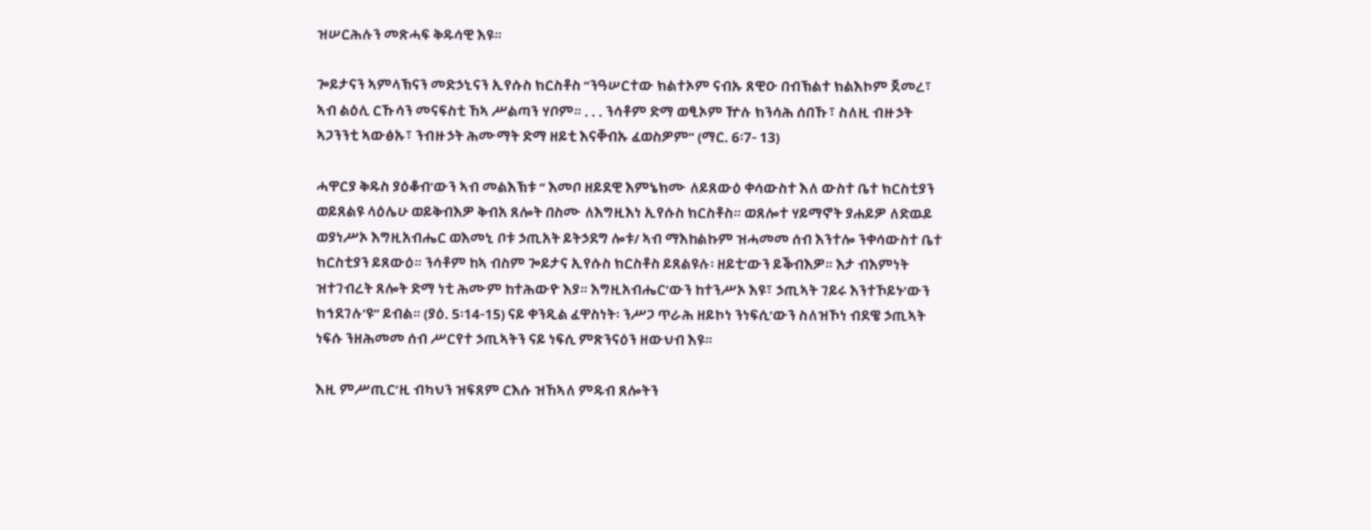ዝሠርሕሉን መጽሓፍ ቅዱሳዊ እዩ።

ጐይታናን ኣምላኽናን መድኃኒናን ኢየሱስ ክርስቶስ “ንዓሠርተው ክልተኦም ናብኡ ጸዊዑ በብኽልተ ክልእኮም ጀመረ፣ ኣብ ልዕሊ ርኹሳን መናፍስቲ ኸኣ ሥልጣን ሃቦም። . . . ንሳቶም ድማ ወፂኦም ዅሉ ክንሳሕ ሰበኹ፣ ስለዚ ብዙኃት ኣጋንንቲ ኣውፅኡ፣ ንብዙኃት ሕሙማት ድማ ዘይቲ እናቐብኡ ፈወስዎም” (ማር. 6፡7- 13)

ሓዋርያ ቅዱስ ያዕቆብ’ውን ኣብ መልእኽቱ “ እመቦ ዘይደዊ እምኔክሙ ለይጸውዕ ቀሳውስተ እለ ውስተ ቤተ ክርስቲያን ወይጸልዩ ላዕሌሁ ወይቅብእዎ ቅብአ ጸሎት በስሙ ለእግዚእነ ኢየሱስ ክርስቶስ። ወጸሎተ ሃይማኖት ያሐይዎ ለድዉይ ወያነሥኦ እግዚአብሔር ወእመኒ ቦቱ ኃጢአት ይትኃደግ ሎቱ/ ኣብ ማእከልኩም ዝሓመመ ሰብ እንተሎ ንቀሳውስተ ቤተ ክርስቲያን ይጸውዕ። ንሳቶም ከኣ ብስም ጐይታና ኢየሱስ ክርስቶስ ይጸልዩሉ፡ ዘይቲ’ውን ይቕብእዎ። እታ ብእምነት ዝተገብረት ጸሎት ድማ ነቲ ሕሙም ከተሕውዮ እያ። እግዚአብሔር’ውን ከተንሥኦ እዩ፣ ኃጢኣት ገይሩ እንተኾይኑ’ውን ክኅደገሉ’ዩ” ይብል። (ያዕ. 5፡14-15) ናይ ቀንዲል ፈዋስነት፡ ንሥጋ ጥራሕ ዘይኮነ ንነፍሲ’ውን ስለዝኾነ ብደዌ ኃጢኣት ነፍሱ ንዘሕመመ ሰብ ሥርየተ ኃጢኣትን ናይ ነፍሲ ምጽንናዕን ዘውህብ እዩ።

እዚ ምሥጢር’ዚ ብካህን ዝፍጸም ርእሱ ዝኸኣለ ምዱብ ጸሎትን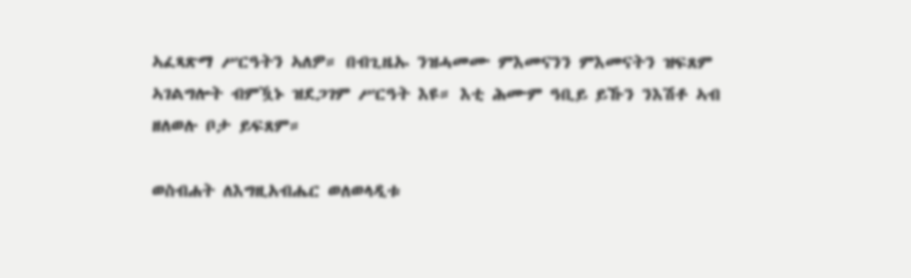ኣፈጻጽማ ሥርዓትን ኣለዎ። በብጊዜኡ ንዝሓመሙ ምእመናንን ምእመናትን ዝፍጸም ኣገልግሎት ብምዃኑ ዝደጋገም ሥርዓት እዩ። እቲ ሕሙም ዓቢይ ይኹን ንእሽቶ ኣብ ዘለወሉ ቦታ ይፍጸም።

ወስብሐት ለእግዚአብሔር ወለወላዲቱ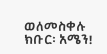ወለመስቀሉ ክቡር፡ አሜን!